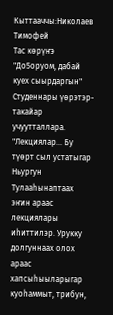Кыттааччы:Николаев Тимофей
Тас көрүҥэ
"До5оруом, дабай куех сыырдаргын" Студеннары үөрэтэр-такайар учуутталлара. "Лекциялар... Бу түөрт сыл устатыгар Ньургун Тулааһынаптаах эҥин араас лекциялары иһиттилэр. Урукку долгуннаах олох араас хапсыһыыларыгар куоһаммыт, трибун,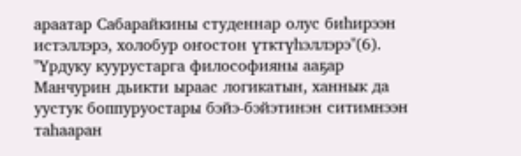араатар Сабарайкины студеннар олус биһирээн истэллэрэ, холобур оҥостон үтктүһэллэрэ"(6). "Үрдуку куурустарга философияны ааҕар Манчурин дьикти ыраас логикатын, ханнык да уустук боппуруостары бэйэ-бэйэтинэн ситимнээн таһааран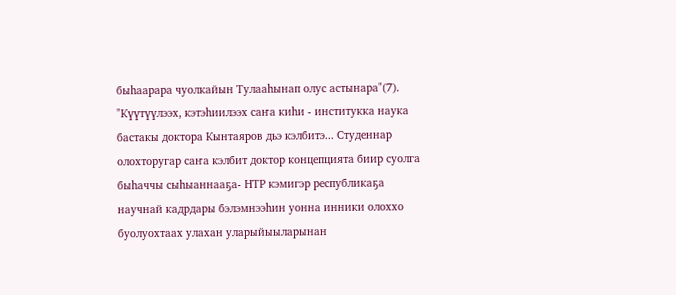быһаарара чуолкайын Тулааһынап олус астынара"(7).
"Күүтүүлээх, кэтэһиилээх саҥа киһи - институкка наука бастакы доктора Кынтаяров дьэ кэлбитэ... Студеннар олохторугар саҥа кэлбит доктор концепцията биир суолга быһаччы сыһыаннааҕа- НТР кэмигэр республикаҕа научнай кадрдары бэлэмнээһин уонна инники олоххо буолуохтаах улахан уларыйыыларынан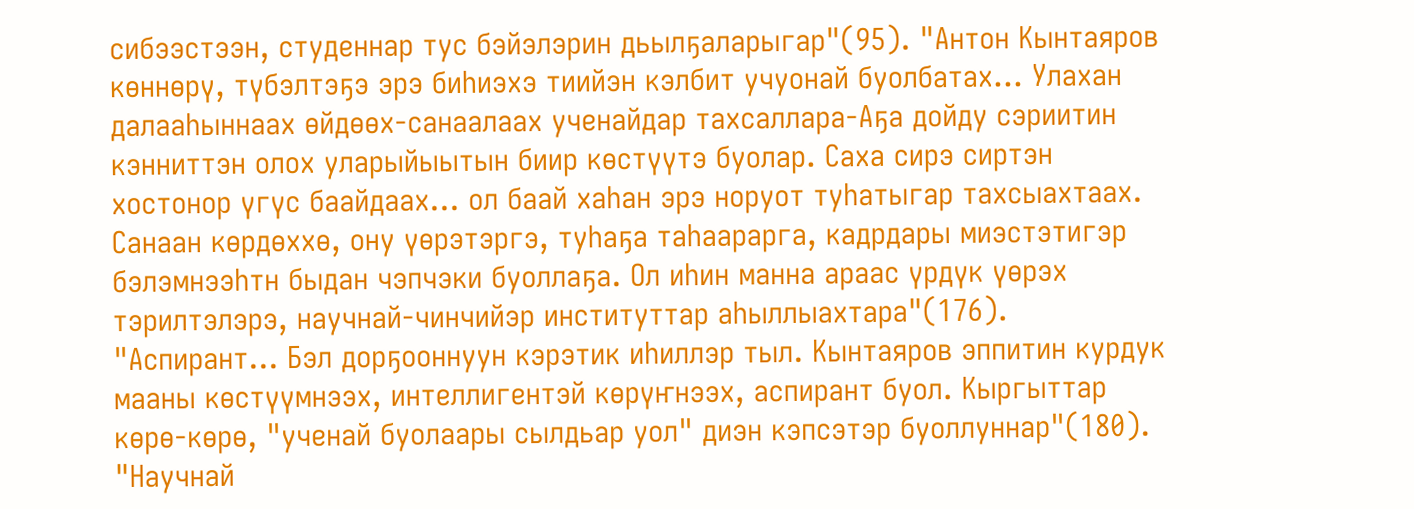сибээстээн, студеннар тус бэйэлэрин дьылҕаларыгар"(95). "Антон Кынтаяров көннөрү, түбэлтэҕэ эрэ биһиэхэ тиийэн кэлбит учуонай буолбатах... Улахан далааһыннаах өйдөөх-санаалаах ученайдар тахсаллара-Аҕа дойду сэриитин кэнниттэн олох уларыйыытын биир көстүүтэ буолар. Саха сирэ сиртэн хостонор үгүс баайдаах... ол баай хаһан эрэ норуот туһатыгар тахсыахтаах. Санаан көрдөххө, ону үөрэтэргэ, туһаҕа таһаарарга, кадрдары миэстэтигэр бэлэмнээһтн быдан чэпчэки буоллаҕа. Ол иһин манна араас үрдүк үөрэх тэрилтэлэрэ, научнай-чинчийэр институттар аһыллыахтара"(176). "Аспирант... Бэл дорҕооннуун кэрэтик иһиллэр тыл. Кынтаяров эппитин курдук мааны көстүүмнээх, интеллигентэй көрүҥнээх, аспирант буол. Кыргыттар көрө-көрө, "ученай буолаары сылдьар уол" диэн кэпсэтэр буоллуннар"(180). "Научнай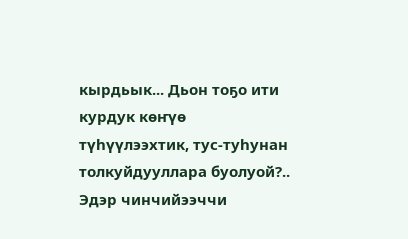кырдьык... Дьон тоҕо ити курдук көҥүө түһүүлээхтик, тус-туһунан толкуйдууллара буолуой?.. Эдэр чинчийээччи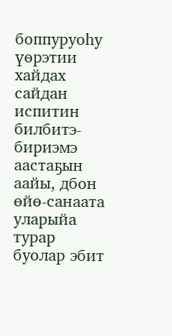боппуруоһу үөрэтии хайдах сайдан испитин билбитэ-бириэмэ аастаҕын аайы, дбон өйө-санаата уларыйа турар буолар эбит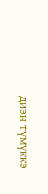диэн түмүккэ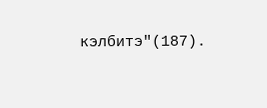кэлбитэ"(187).